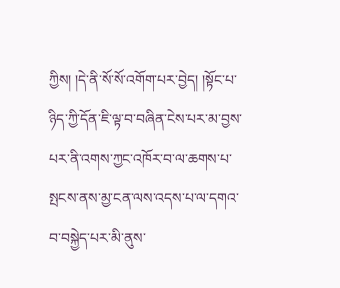ཀྱིས། །དེ་ནི་སོ་སོ་འགོག་པར་བྱེད། །སྟོང་པ་ཉིད་ཀྱི་དོན་ཇི་ལྟ་བ་བཞིན་ངེས་པར་མ་བྱས་པར་ནི་འགས་ཀྱང་འཁོར་བ་ལ་ཆགས་པ་སྤངས་ནས་མྱ་ངན་ལས་འདས་པ་ལ་དགའ་བ་བསྐྱེད་པར་མི་ནུས་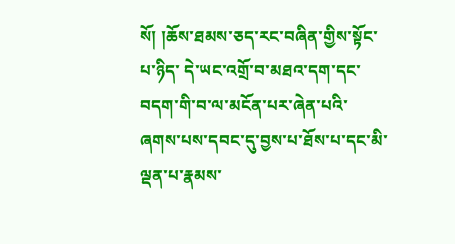སོ། །ཆོས་ཐམས་ཅད་རང་བཞིན་གྱིས་སྟོང་པ་ཉིད་ དེ་ཡང་འགྲོ་བ་མཐའ་དག་དང་བདག་གི་བ་ལ་མངོན་པར་ཞེན་པའི་ཞགས་པས་དབང་དུ་བྱས་པ་ཐོས་པ་དང་མི་ལྡན་པ་རྣམས་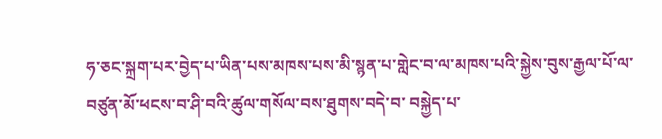ཧ་ཅང་སྐྲག་པར་བྱེད་པ་ཡིན་པས་མཁས་པས་མི་སྙན་པ་གླེང་བ་ལ་མཁས་པའི་སྐྱེས་བུས་རྒྱལ་པོ་ལ་བཙུན་མོ་ཕངས་བ་ཤི་བའི་ཚུལ་གསོལ་བས་ཐུགས་བདེ་བ་ བསྐྱེད་པ་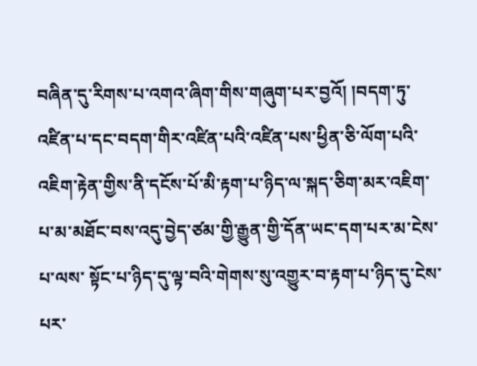བཞིན་དུ་རིགས་པ་འགའ་ཞིག་གིས་གཞུག་པར་བྱའོ། །བདག་ཏུ་འཛིན་པ་དང་བདག་གིར་འཛིན་པའི་འཛིན་པས་ཕྱིན་ཅི་ལོག་པའི་འཇིག་རྟེན་གྱིས་ནི་དངོས་པོ་མི་རྟག་པ་ཉིད་ལ་སྐད་ཅིག་མར་འཇིག་པ་མ་མཐོང་བས་འདུ་བྱེད་ཙམ་གྱི་རྒྱུན་གྱི་དོན་ཡང་དག་པར་མ་ངེས་པ་ལས་ སྟོང་པ་ཉིད་དུ་ལྟ་བའི་གེགས་སུ་འགྱུར་བ་རྟག་པ་ཉིད་དུ་ངེས་པར་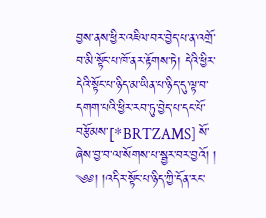བྱས་ནས་ཕྱིར་འཇིལ་བར་བྱེད་པ་ན་འགྲོ་བ་མི་སྟོང་པ་ཁོ་ནར་རྟོགས་ཏེ། དེའི་ཕྱིར་དེའི་སྟོང་པ་ཉིད་མ་ཡིན་པ་ཉིད་དུ་ལྟ་བ་དགག་པའི་ཕྱིར་རབ་ཏུ་བྱེད་པ་དང་པོ་བརྩོམས་[*BRTZAMS] སོ་ཞེས་བྱ་བ་ལ་སོགས་པ་སྦྱར་བར་བྱའོ། ། ༄༅། །འདིར་སྟོང་པ་ཉིད་ཀྱི་དོན་རང་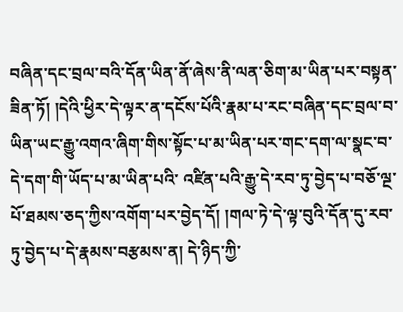བཞིན་དང་བྲལ་བའི་དོན་ཡིན་ནོ་ཞེས་ནི་ལན་ཅིག་མ་ཡིན་པར་བསྟན་ཟིན་ཏོ། །དེའི་ཕྱིར་དེ་ལྟར་ན་དངོས་པོའི་རྣམ་པ་རང་བཞིན་དང་བྲལ་བ་ཡིན་ཡང་རྒྱུ་འགའ་ཞིག་གིས་སྟོང་པ་མ་ཡིན་པར་གང་དག་ལ་སྣང་བ་དེ་དག་གི་ཡོད་པ་མ་ཡིན་པའི་ འཛིན་པའི་རྒྱུ་དེ་རབ་ཏུ་བྱེད་པ་བཅོ་ལྔ་པོ་ཐམས་ཅད་ཀྱིས་འགོག་པར་བྱེད་དོ། །གལ་ཏེ་དེ་ལྟ་བུའི་དོན་དུ་རབ་ཏུ་བྱེད་པ་དེ་རྣམས་བརྩམས་ན། དེ་ཉིད་ཀྱི་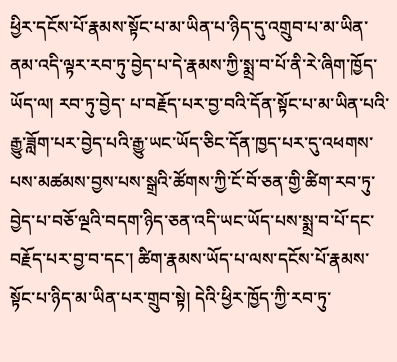ཕྱིར་དངོས་པོ་རྣམས་སྟོང་པ་མ་ཡིན་པ་ཉིད་དུ་འགྲུབ་པ་མ་ཡིན་ནམ་འདི་ལྟར་རབ་ཏུ་བྱེད་པ་དེ་རྣམས་ཀྱི་སྨྲ་བ་པོ་ནི་རེ་ཞིག་ཁྱོད་ཡོད་ལ། རབ་ཏུ་བྱེད་ པ་བརྗོད་པར་བྱ་བའི་དོན་སྟོང་པ་མ་ཡིན་པའི་རྒྱུ་ཟློག་པར་བྱེད་པའི་རྒྱུ་ཡང་ཡོད་ཅིང་དོན་ཁྱད་པར་དུ་འཕགས་པས་མཚམས་བྱས་པས་སྒྲའི་ཚོགས་ཀྱི་ངོ་བོ་ཅན་གྱི་ཚིག་རབ་ཏུ་བྱེད་པ་བཅོ་ལྔའི་བདག་ཉིད་ཅན་འདི་ཡང་ཡོད་པས་སྨྲ་བ་པོ་དང་བརྗོད་པར་བྱ་བ་དང་། ཚིག་རྣམས་ཡོད་པ་ལས་དངོས་པོ་རྣམས་ སྟོང་པ་ཉིད་མ་ཡིན་པར་གྲུབ་སྟེ། དེའི་ཕྱིར་ཁྱོད་ཀྱི་རབ་ཏུ་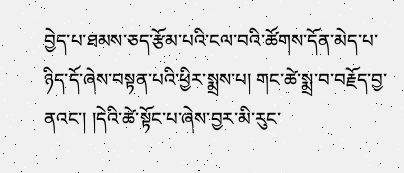བྱེད་པ་ཐམས་ཅད་རྩོམ་པའི་ངལ་བའི་ཚོགས་དོན་མེད་པ་ཉིད་དོ་ཞེས་བསྟན་པའི་ཕྱིར་སྨྲས་པ། གང་ཚེ་སྨྲ་བ་བརྗོད་བྱ་ནའང་། །དེའི་ཚེ་སྟོང་པ་ཞེས་བྱར་མི་རུང་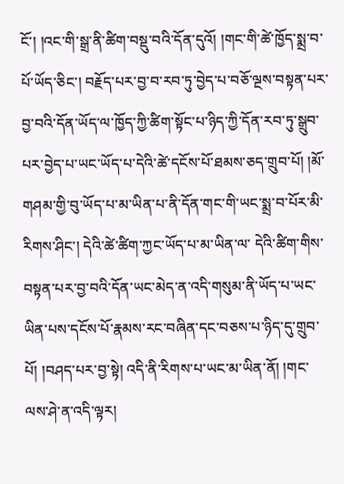ངོ་། །འང་གི་སྒྲ་ནི་ཚིག་བསྡུ་བའི་དོན་དུའོ། །གང་གི་ཚེ་ཁྱོད་སྨྲ་བ་པོ་ཡོད་ཅིང་། བརྗོད་པར་བྱ་བ་རབ་ཏུ་བྱེད་པ་བཅོ་ལྔས་བསྟན་པར་བྱ་བའི་དོན་ཡོད་ལ་ཁྱོད་ཀྱི་ཚིག་སྟོང་པ་ཉིད་ཀྱི་དོན་རབ་ཏུ་སྒྲུབ་པར་བྱེད་པ་ཡང་ཡོད་པ་དེའི་ཚེ་དངོས་པོ་ཐམས་ཅད་གྲུབ་པོ། །མོ་གཤམ་གྱི་བུ་ཡོད་པ་མ་ཡིན་པ་ནི་དོན་གང་གི་ཡང་སྨྲ་བ་པོར་མི་རིགས་ཤིང་། དེའི་ཚེ་ཚིག་ཀྱང་ཡོད་པ་མ་ཡིན་ལ་ དེའི་ཚིག་གིས་བསྟན་པར་བྱ་བའི་དོན་ཡང་མེད་ན་འདི་གསུམ་ནི་ཡོད་པ་ཡང་ཡིན་པས་དངོས་པོ་རྣམས་རང་བཞིན་དང་བཅས་པ་ཉིད་དུ་གྲུབ་པོ། །བཤད་པར་བྱ་སྟེ། འདི་ནི་རིགས་པ་ཡང་མ་ཡིན་ནོ། །གང་ལས་ཤེ་ན་འདི་ལྟར།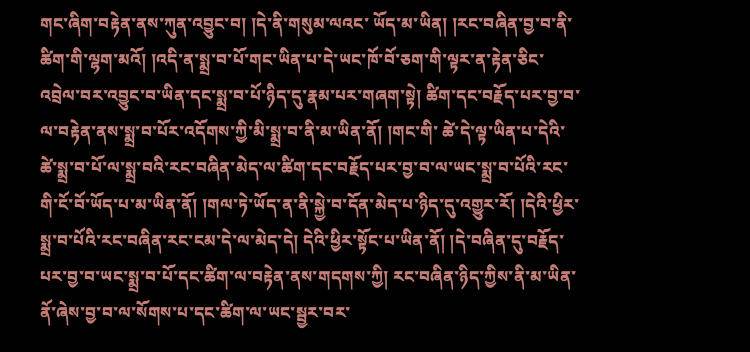གང་ཞིག་བརྟེན་ནས་ཀུན་འབྱུང་བ། །དེ་ནི་གསུམ་ལའང་ ཡོད་མ་ཡིན། །རང་བཞིན་བྱ་བ་ནི་ཚིག་གི་ལྷག་མའོ། །འདི་ན་སྨྲ་བ་པོ་གང་ཡིན་པ་དེ་ཡང་ཁོ་བོ་ཅག་གི་ལྟར་ན་རྟེན་ཅིང་འབྲེལ་བར་འབྱུང་བ་ཡིན་དང་སྨྲ་བ་པོ་ཉིད་དུ་རྣམ་པར་གཞག་སྟེ། ཚིག་དང་བརྗོད་པར་བྱ་བ་ལ་བརྟེན་ནས་སྨྲ་བ་པོར་འདོགས་ཀྱི་མི་སྨྲ་བ་ནི་མ་ཡིན་ནོ། །གང་གི་ ཚེ་དེ་ལྟ་ཡིན་པ་དེའི་ཚེ་སྨྲ་བ་པོ་ལ་སྨྲ་བའི་རང་བཞིན་མེད་ལ་ཚིག་དང་བརྗོད་པར་བྱ་བ་ལ་ཡང་སྨྲ་བ་པོའི་རང་གི་ངོ་བོ་ཡོད་པ་མ་ཡིན་ནོ། །གལ་ཏེ་ཡོད་ན་ནི་སྐྱེ་བ་དོན་མེད་པ་ཉིད་དུ་འགྱུར་རོ། །དེའི་ཕྱིར་སྨྲ་བ་པོའི་རང་བཞིན་རང་ངམ་དེ་ལ་མེད་དེ། དེའི་ཕྱིར་སྟོང་པ་ཡིན་ནོ། །དེ་བཞིན་དུ་བརྗོད་ པར་བྱ་བ་ཡང་སྨྲ་བ་པོ་དང་ཚིག་ལ་བརྟེན་ནས་གདགས་ཀྱི། རང་བཞིན་ཉིད་ཀྱིས་ནི་མ་ཡིན་ནོ་ཞེས་བྱ་བ་ལ་སོགས་པ་དང་ཚིག་ལ་ཡང་སྦྱར་བར་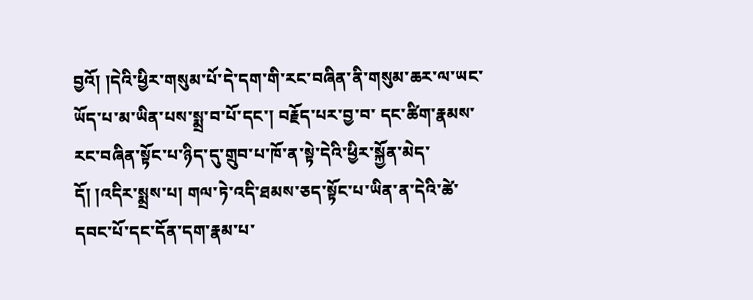བྱའོ། །དེའི་ཕྱིར་གསུམ་པོ་དེ་དག་གི་རང་བཞིན་ནི་གསུམ་ཆར་ལ་ཡང་ཡོད་པ་མ་ཡིན་པས་སྨྲ་བ་པོ་དང་། བརྗོད་པར་བྱ་བ་ དང་ཚིག་རྣམས་རང་བཞིན་སྟོང་པ་ཉིད་དུ་གྲུབ་པ་ཁོ་ན་སྟེ་དེའི་ཕྱིར་སྐྱོན་མེད་དོ། །འདིར་སྨྲས་པ། གལ་ཏེ་འདི་ཐམས་ཅད་སྟོང་པ་ཡིན་ན་དེའི་ཚེ་དབང་པོ་དང་དོན་དག་རྣམ་པ་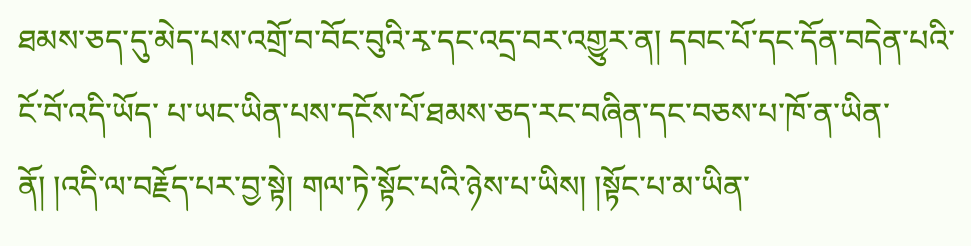ཐམས་ཅད་དུ་མེད་པས་འགྲོ་བ་བོང་བུའི་རྭ་དང་འདྲ་བར་འགྱུར་ན། དབང་པོ་དང་དོན་བདེན་པའི་ངོ་བོ་འདི་ཡོད་ པ་ཡང་ཡིན་པས་དངོས་པོ་ཐམས་ཅད་རང་བཞིན་དང་བཅས་པ་ཁོ་ན་ཡིན་ནོ། །འདི་ལ་བརྗོད་པར་བྱ་སྟེ། གལ་ཏེ་སྟོང་པའི་ཉེས་པ་ཡིས། །སྟོང་པ་མ་ཡིན་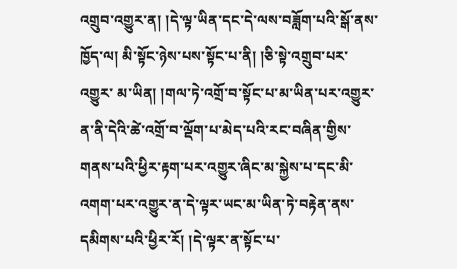འགྲུབ་འགྱུར་ན། །དེ་ལྟ་ཡིན་དང་དེ་ལས་བཟློག་པའི་སྒོ་ནས་ཁྱོད་ལ། མི་སྟོང་ཉེས་པས་སྟོང་པ་ནི། །ཅི་སྟེ་འགྲུབ་པར་འགྱུར་ མ་ཡིན། །གལ་ཏེ་འགྲོ་བ་སྟོང་པ་མ་ཡིན་པར་འགྱུར་ན་ནི་དེའི་ཚེ་འགྲོ་བ་ལྡོག་པ་མེད་པའི་རང་བཞིན་གྱིས་གནས་པའི་ཕྱིར་རྟག་པར་འགྱུར་ཞིང་མ་སྐྱེས་པ་དང་མི་འགག་པར་འགྱུར་ན་དེ་ལྟར་ཡང་མ་ཡིན་ཏེ་བརྟེན་ནས་དམིགས་པའི་ཕྱིར་རོ། །དེ་ལྟར་ན་སྟོང་པ་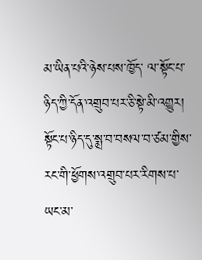མ་ཡིན་པའི་ཉེས་པས་ཁྱོད་ ལ་སྟོང་པ་ཉིད་ཀྱི་དོན་འགྲུབ་པར་ཅི་སྟེ་མི་འགྱུར། སྟོང་པ་ཉིད་དུ་སྨྲ་བ་བསལ་བ་ཙམ་གྱིས་རང་གི་ཕྱོགས་འགྲུབ་པར་རིགས་པ་ཡང་མ་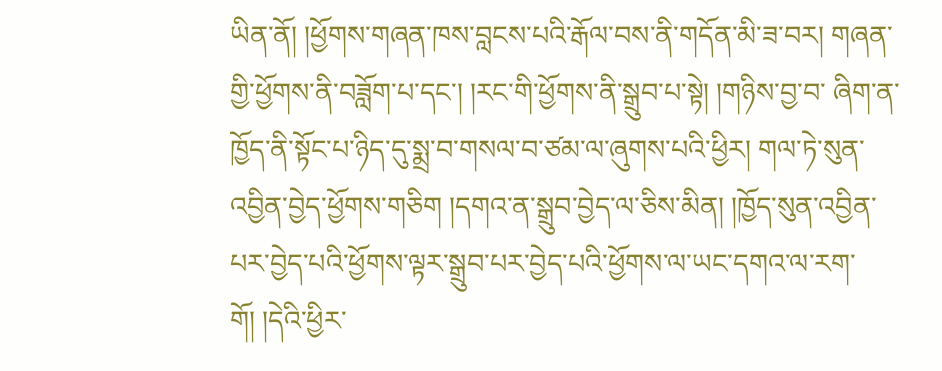ཡིན་ནོ། །ཕྱོགས་གཞན་ཁས་བླངས་པའི་རྒོལ་བས་ནི་གདོན་མི་ཟ་བར། གཞན་གྱི་ཕྱོགས་ནི་བཟློག་པ་དང་། །རང་གི་ཕྱོགས་ནི་སྒྲུབ་པ་སྟེ། །གཉིས་བྱ་བ་ ཞིག་ན་ཁྱོད་ནི་སྟོང་པ་ཉིད་དུ་སྨྲ་བ་གསལ་བ་ཙམ་ལ་ཞུགས་པའི་ཕྱིར། གལ་ཏེ་སུན་འབྱིན་བྱེད་ཕྱོགས་གཅིག །དགའ་ན་སྒྲུབ་བྱེད་ལ་ཅིས་མིན། །ཁྱོད་སུན་འབྱིན་པར་བྱེད་པའི་ཕྱོགས་ལྟར་སྒྲུབ་པར་བྱེད་པའི་ཕྱོགས་ལ་ཡང་དགའ་ལ་རག་གོ། །དེའི་ཕྱིར་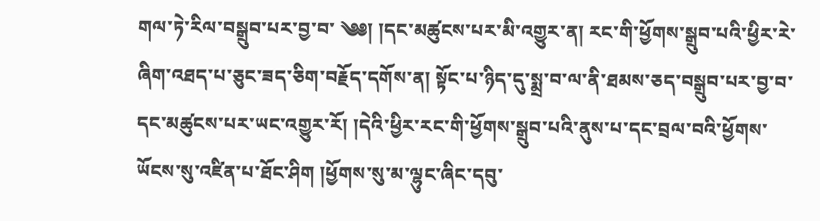གལ་ཏེ་རིལ་བསྒྲུབ་པར་བྱ་བ་ ༄༅། །དང་མཚུངས་པར་མི་འགྱུར་ན། རང་གི་ཕྱོགས་སྒྲུབ་པའི་ཕྱིར་རེ་ཞིག་འཐད་པ་ཅུང་ཟད་ཅིག་བརྗོད་དགོས་ན། སྟོང་པ་ཉིད་དུ་སྨྲ་བ་ལ་ནི་ཐམས་ཅད་བསྒྲུབ་པར་བྱ་བ་དང་མཚུངས་པར་ཡང་འགྱུར་རོ། །དེའི་ཕྱིར་རང་གི་ཕྱོགས་སྒྲུབ་པའི་ནུས་པ་དང་བྲལ་བའི་ཕྱོགས་ ཡོངས་སུ་འཛིན་པ་ཐོང་ཤིག །ཕྱོགས་སུ་མ་ལྷུང་ཞིང་དབུ་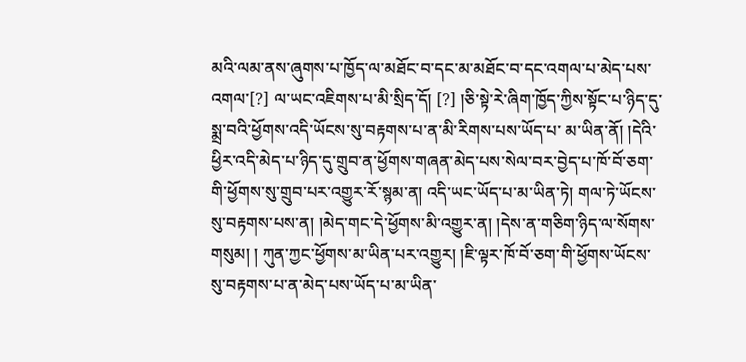མའི་ལམ་ནས་ཞུགས་པ་ཁྱོད་ལ་མཐོང་བ་དང་མ་མཐོང་བ་དང་འགལ་པ་མེད་པས་འགལ་[?] ལ་ཡང་འཇིགས་པ་མི་སྲིད་དོ། [?] །ཅི་སྟེ་རེ་ཞིག་ཁྱོད་ཀྱིས་སྟོང་པ་ཉིད་དུ་སྨྲ་བའི་ཕྱོགས་འདི་ཡོངས་སུ་བརྟགས་པ་ན་མི་རིགས་པས་ཡོད་པ་ མ་ཡིན་ནོ། །དེའི་ཕྱིར་འདི་མེད་པ་ཉིད་དུ་གྲུབ་ན་ཕྱོགས་གཞན་མེད་པས་སེལ་བར་བྱེད་པ་ཁོ་བོ་ཅག་གི་ཕྱོགས་སུ་གྲུབ་པར་འགྱུར་རོ་སྙམ་ན། འདི་ཡང་ཡོད་པ་མ་ཡིན་ཏེ། གལ་ཏེ་ཡོངས་སུ་བརྟགས་པས་ན། །མེད་གང་དེ་ཕྱོགས་མི་འགྱུར་ན། །དེས་ན་གཅིག་ཉིད་ལ་སོགས་གསུམ། ། ཀུན་ཀྱང་ཕྱོགས་མ་ཡིན་པར་འགྱུར། །ཇི་ལྟར་ཁོ་བོ་ཅག་གི་ཕྱོགས་ཡོངས་སུ་བརྟགས་པ་ན་མེད་པས་ཡོད་པ་མ་ཡིན་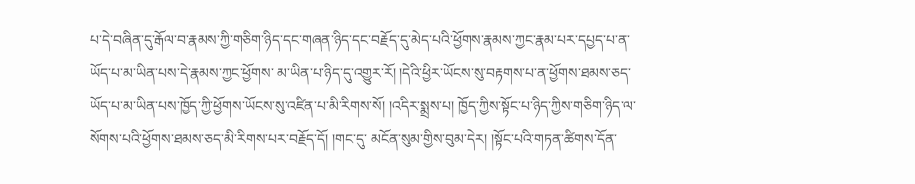པ་དེ་བཞིན་དུ་རྒོལ་བ་རྣམས་ཀྱི་གཅིག་ཉིད་དང་གཞན་ཉིད་དང་བརྗོད་དུ་མེད་པའི་ཕྱོགས་རྣམས་ཀྱང་རྣམ་པར་དཔྱད་པ་ན་ཡོད་པ་མ་ཡིན་པས་དེ་རྣམས་ཀྱང་ཕྱོགས་ མ་ཡིན་པ་ཉིད་དུ་འགྱུར་རོ། །དེའི་ཕྱིར་ཡོངས་སུ་བརྟགས་པ་ན་ཕྱོགས་ཐམས་ཅད་ཡོད་པ་མ་ཡིན་པས་ཁྱོད་ཀྱི་ཕྱོགས་ཡོངས་སུ་འཛིན་པ་མི་རིགས་སོ། །འདིར་སྨྲས་པ། ཁྱོད་ཀྱིས་སྟོང་པ་ཉིད་ཀྱིས་གཅིག་ཉིད་ལ་སོགས་པའི་ཕྱོགས་ཐམས་ཅད་མི་རིགས་པར་བརྗོད་དོ། །གང་དུ་ མངོན་སུམ་གྱིས་བུམ་དེར། །སྟོང་པའི་གཏན་ཚིགས་དོན་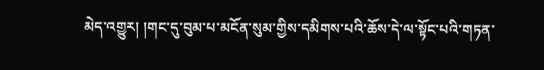མེད་འགྱུར། །གང་དུ་བུམ་པ་མངོན་སུམ་གྱིས་དམིགས་པའི་ཆོས་དེ་ལ་སྟོང་པའི་གཏན་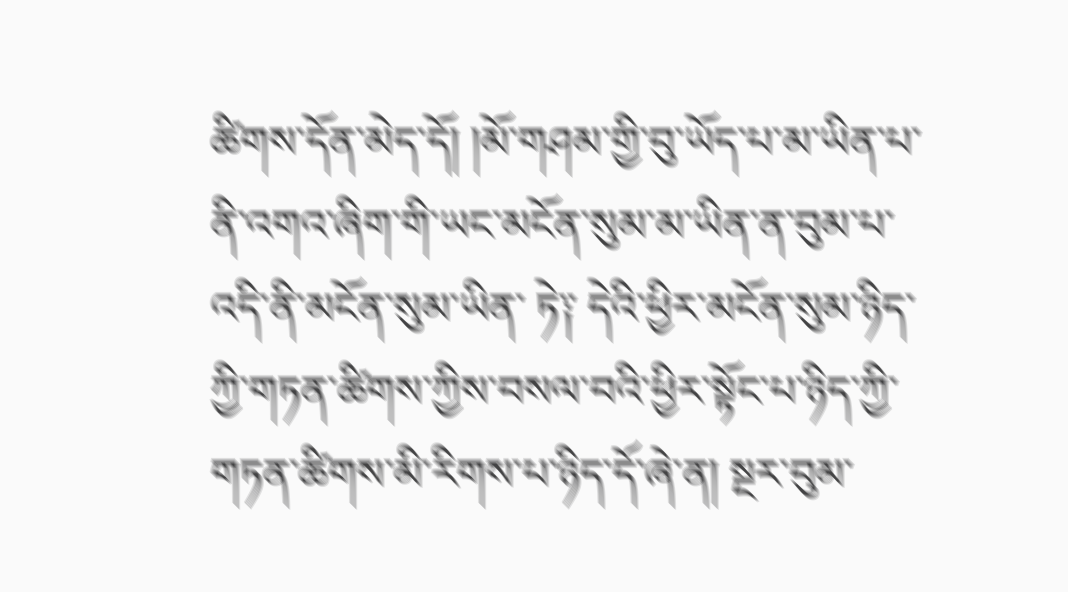ཚིགས་དོན་མེད་དོ། །མོ་གཤམ་གྱི་བུ་ཡོད་པ་མ་ཡིན་པ་ནི་འགའ་ཞིག་གི་ཡང་མངོན་སུམ་མ་ཡིན་ན་བུམ་པ་འདི་ནི་མངོན་སུམ་ཡིན་ ཏེ༑ དེའི་ཕྱིར་མངོན་སུམ་ཉིད་ཀྱི་གཏན་ཚིགས་ཀྱིས་བསལ་བའི་ཕྱིར་སྟོང་པ་ཉིད་ཀྱི་གཏན་ཚིགས་མི་རིགས་པ་ཉིད་དོ་ཞེ་ན། སྔར་བུམ་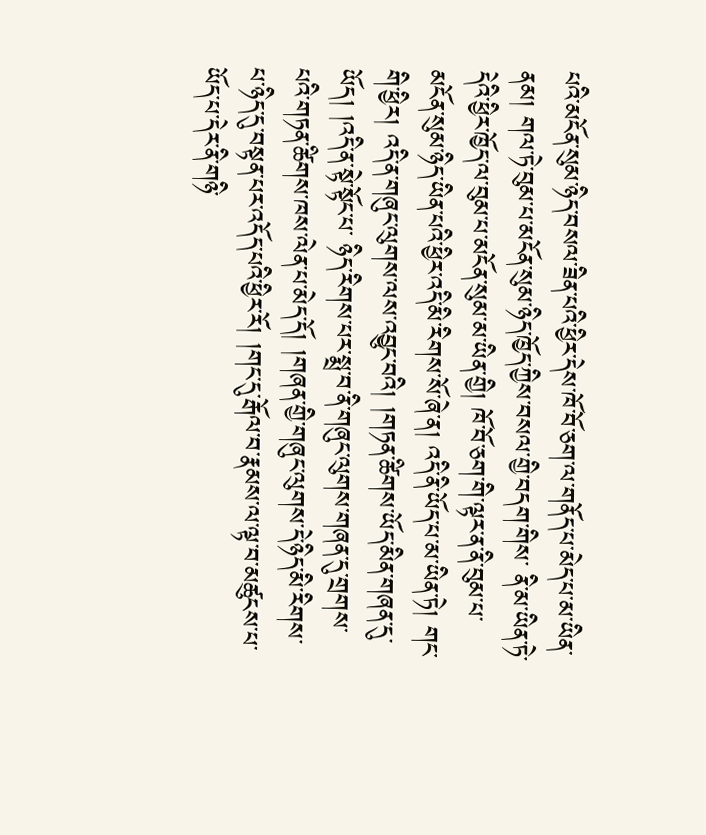པའི་མངོན་སུམ་ཉིད་བསལ་ཟིན་པའི་ཕྱིར་དེས་ཁོ་བོ་ཅག་ལ་གནོད་པ་མེད་པ་མ་ཡིན་ནམ། གལ་ཏེ་བུམ་པ་མངོན་སུམ་ཉིད་ཁྱོད་ཀྱིས་བསལ་གྱི་བདག་གིས་ ནི་མ་ཡིན་ཏེ་དེའི་ཕྱིར་ཁྱོད་ལ་བུམ་པ་མངོན་སུམ་མ་ཡིན་གྱི། ཁོ་བོ་ཅག་གི་ལྟར་ན་ནི་བུམ་པ་མངོན་སུམ་ཉིད་ཡིན་པའི་ཕྱིར་འདི་མི་རིགས་སོ་ཞེ་ན། འདི་ནི་ཡོད་པ་མ་ཡིན་ཏེ། གང་གི་ཕྱིར། འདི་ན་གཞུང་ལུགས་ལས་འབྱུང་བའི། །གཏན་ཚིགས་ཡོད་མིན་གཞན་དུ་ཡོད། །འདི་ན་སྟེ་སྟོང་པ་ ཉིད་རིགས་པར་སྨྲ་བ་ནི་གཞུང་ལུགས་གཞན་དུ་གྲགས་པའི་གཏན་ཚིགས་ཁས་ལེན་པ་མེད་དོ། །གཞན་གྱི་གཞུང་ལུགས་དེ་ཉིད་མི་རིགས་པ་ཉིད་དུ་བསྟན་པར་འདོད་པའི་ཕྱིར་རོ། །གང་དུ་རྒོལ་བ་རྣམས་ལ་ལྟ་བ་མཚུངས་པ་ཡོད་པ་དེར་ནི་གཉི་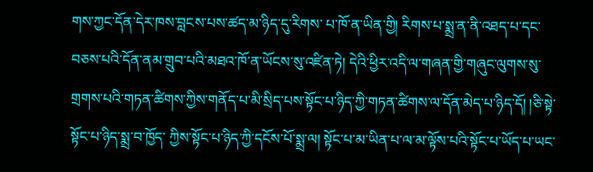གས་ཀྱང་དོན་དེར་ཁས་བླངས་པས་ཚད་མ་ཉིད་དུ་རིགས་ པ་ཁོ་ན་ཡིན་གྱི། རིགས་པ་སྨྲ་ན་ནི་འཐད་པ་དང་བཅས་པའི་དོན་ནམ་གྲུབ་པའི་མཐའ་ཁོ་ན་ཡོངས་སུ་འཛིན་ཏེ། དེའི་ཕྱིར་འདི་ལ་གཞན་གྱི་གཞུང་ལུགས་སུ་གྲགས་པའི་གཏན་ཚིགས་ཀྱིས་གནོད་པ་མི་སྲིད་པས་སྟོང་པ་ཉིད་ཀྱི་གཏན་ཚིགས་ལ་དོན་མེད་པ་ཉིད་དོ། །ཅི་སྟེ་སྟོང་པ་ཉིད་སྨྲ་བ་ཁྱོད་ ཀྱིས་སྟོང་པ་ཉིད་ཀྱི་དངོས་པོ་སྨྲ་ལ། སྟོང་པ་མ་ཡིན་པ་ལ་མ་ལྟོས་པའི་སྟོང་པ་ཡོད་པ་ཡང་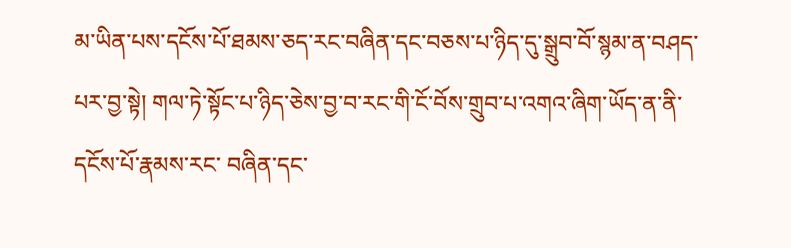མ་ཡིན་པས་དངོས་པོ་ཐམས་ཅད་རང་བཞིན་དང་བཅས་པ་ཉིད་དུ་སྒྲུབ་བོ་སྙམ་ན་བཤད་པར་བྱ་སྟེ། གལ་ཏེ་སྟོང་པ་ཉིད་ཅེས་བྱ་བ་རང་གི་ངོ་བོས་གྲུབ་པ་འགའ་ཞིག་ཡོད་ན་ནི་དངོས་པོ་རྣམས་རང་ བཞིན་དང་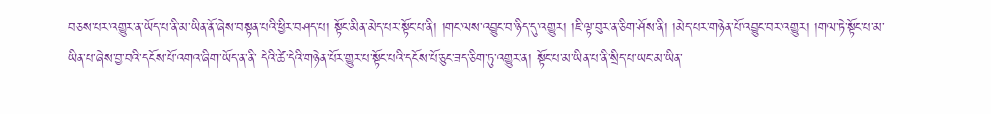བཅས་པར་འགྱུར་ན་ཡོད་པ་ནི་མ་ཡིན་ནོ་ཞེས་བསྟན་པའི་ཕྱིར་བཤད་པ། སྟོང་མིན་མེད་པར་སྟོང་པ་ནི། །གང་ལས་འབྱུང་བ་ཉིད་དུ་འགྱུར། །ཇི་ལྟ་བུར་ན་ཅིག་ཤོས་ནི། །མེད་པར་གཉེན་པོ་འབྱུང་བར་འགྱུར། །གལ་ཏེ་སྟོང་པ་མ་ཡིན་པ་ཞེས་བྱ་བའི་དངོས་པོ་འགའ་ཞིག་ཡོད་ན་ནི་ དེའི་ཚེ་དེའི་གཉེན་པོར་གྱུར་པ་སྟོང་པའི་དངོས་པོ་ཅུང་ཟད་ཅིག་ཏུ་འགྱུར་ན། སྟོང་པ་མ་ཡིན་པ་ནི་སྲིད་པ་ཡང་མ་ཡིན་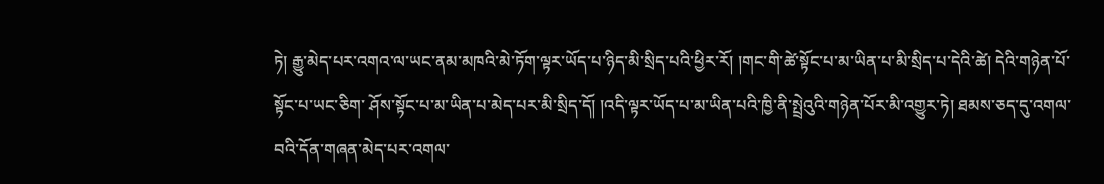ཏེ། རྒྱུ་མེད་པར་འགའ་ལ་ཡང་ནམ་མཁའི་མེ་ཏོག་ལྟར་ཡོད་པ་ཉིད་མི་སྲིད་པའི་ཕྱིར་རོ། །གང་གི་ཚེ་སྟོང་པ་མ་ཡིན་པ་མི་སྲིད་པ་དེའི་ཚེ། དེའི་གཉེན་པོ་སྟོང་པ་ཡང་ཅིག་ ཤོས་སྟོང་པ་མ་ཡིན་པ་མེད་པར་མི་སྲིད་དོ། །འདི་ལྟར་ཡོད་པ་མ་ཡིན་པའི་ཁྱི་ནི་སྤྲེའུའི་གཉེན་པོར་མི་འགྱུར་ཏེ། ཐམས་ཅད་དུ་འགལ་བའི་དོན་གཞན་མེད་པར་འགལ་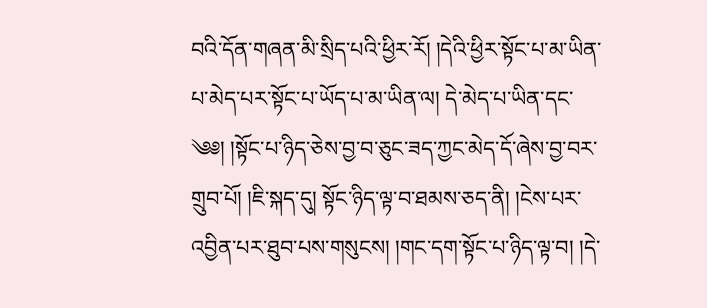བའི་དོན་གཞན་མི་སྲིད་པའི་ཕྱིར་རོ། །དེའི་ཕྱིར་སྟོང་པ་མ་ཡིན་པ་མེད་པར་སྟོང་པ་ཡོད་པ་མ་ཡིན་ལ། དེ་མེད་པ་ཡིན་དང་ ༄༅། །སྟོང་པ་ཉིད་ཅེས་བྱ་བ་ཅུང་ཟད་ཀྱང་མེད་དོ་ཞེས་བྱ་བར་གྲུབ་པོ། །ཇི་སྐད་དུ། སྟོང་ཉིད་ལྟ་བ་ཐམས་ཅད་ནི། །ངེས་པར་འབྱིན་པར་ཐུབ་པས་གསུངས། །གང་དག་སྟོང་པ་ཉིད་ལྟ་བ། །དེ་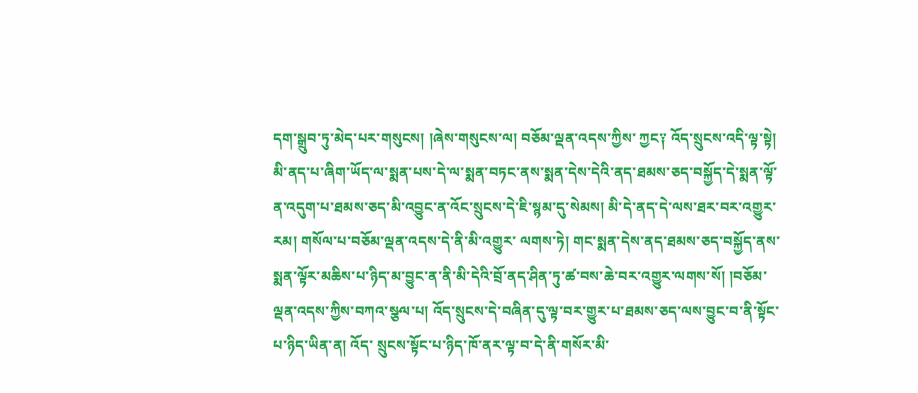དག་སྒྲུབ་ཏུ་མེད་པར་གསུངས། །ཞེས་གསུངས་ལ། བཅོམ་ལྡན་འདས་ཀྱིས་ ཀྱང༑ འོད་སྲུངས་འདི་ལྟ་སྟེ། མི་ནད་པ་ཞིག་ཡོད་ལ་སྨན་པས་དེ་ལ་སྨན་བཏང་ནས་སྨན་དེས་དེའི་ནད་ཐམས་ཅད་བསྐྱོད་དེ་སྨན་ལྟོ་ན་འདུག་པ་ཐམས་ཅད་མི་འབྱུང་ན་འོང་སྲུངས་དེ་ཇི་སྙམ་དུ་སེམས། མི་དེ་ནད་དེ་ལས་ཐར་བར་འགྱུར་རམ། གསོལ་པ་བཅོམ་ལྡན་འདས་དེ་ནི་མི་འགྱུར་ ལགས་ཏེ། གང་སྨན་དེས་ནད་ཐམས་ཅད་བསྐྱོད་ནས་སྨན་ལྟོར་མཆིས་པ་ཉིད་མ་བྱུང་ན་ནི་མི་དེའི་བྲོ་ནད་ཤིན་ཏུ་ཚ་བས་ཆེ་བར་འགྱུར་ལགས་སོ། །བཅོམ་ལྡན་འདས་ཀྱིས་བཀའ་སྩལ་པ། འོད་སྲུངས་དེ་བཞིན་དུ་ལྟ་བར་གྱུར་པ་ཐམས་ཅད་ལས་བྱུང་བ་ནི་སྟོང་པ་ཉིད་ཡིན་ན། འོད་ སྲུངས་སྟོང་པ་ཉིད་ཁོ་ནར་ལྟ་བ་དེ་ནི་གསོར་མི་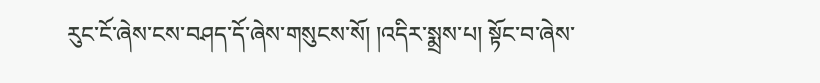རུང་ངོ་ཞེས་ངས་བཤད་དོ་ཞེས་གསུངས་སོ། །འདིར་སྨྲས་པ། སྟོང་བ་ཞེས་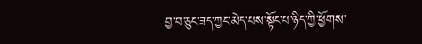བྱ་བ་ཅུང་ཟད་ཀྱང་མེད་པས་སྟོང་པ་ཉིད་ཀྱི་ཕྱོགས་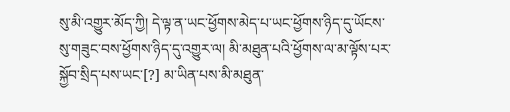སུ་མི་འགྱུར་མོད་ཀྱི། དེ་ལྟ་ན་ཡང་ཕྱོགས་མེད་པ་ཡང་ཕྱོགས་ཉིད་དུ་ཡོངས་སུ་གཟུང་བས་ཕྱོགས་ཉིད་དུ་འགྱུར་ལ། མི་མཐུན་པའི་ཕྱོགས་ལ་མ་ལྟོས་པར་སྐྱོབ་སྲིད་པས་ཡང་[?] མ་ཡིན་པས་མི་མཐུན་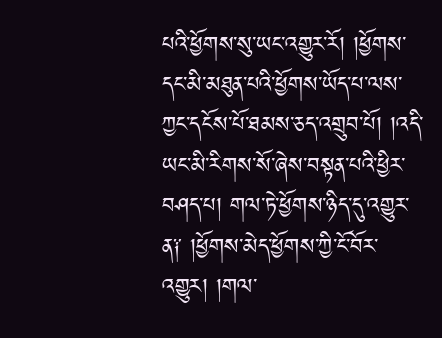པའི་ཕྱོགས་སུ་ཡང་འགྱུར་རོ། །ཕྱོགས་དང་མི་མཐུན་པའི་ཕྱོགས་ཡོད་པ་ལས་ཀྱང་དངོས་པོ་ཐམས་ཅད་འགྲུབ་པོ། །འདི་ཡང་མི་རིགས་སོ་ཞེས་བསྟན་པའི་ཕྱིར་བཤད་པ། གལ་ཏེ་ཕྱོགས་ཉིད་དུ་འགྱུར་ ན༑ །ཕྱོགས་མེད་ཕྱོགས་ཀྱི་ངོ་བོར་འགྱུར། །གལ་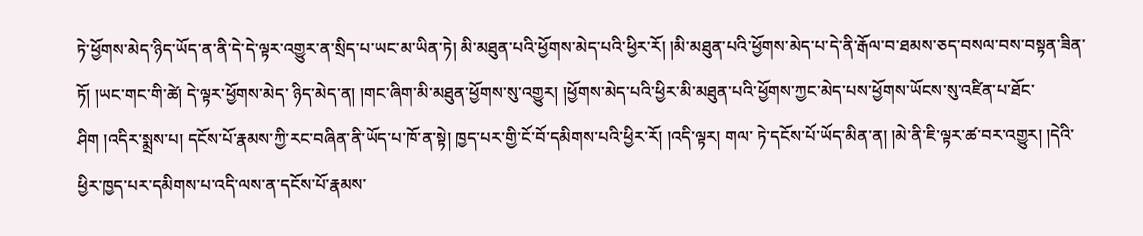ཏེ་ཕྱོགས་མེད་ཉིད་ཡོད་ན་ནི་དེ་དེ་ལྟར་འགྱུར་ན་སྲིད་པ་ཡང་མ་ཡིན་ཏེ། མི་མཐུན་པའི་ཕྱོགས་མེད་པའི་ཕྱིར་རོ། །མི་མཐུན་པའི་ཕྱོགས་མེད་པ་དེ་ནི་རྒོལ་བ་ཐམས་ཅད་བསལ་བས་བསྟན་ཟིན་ཏོ། །ཡང་གང་གི་ཚེ། དེ་ལྟར་ཕྱོགས་མེད་ ཉིད་མེད་ན། །གང་ཞིག་མི་མཐུན་ཕྱོགས་སུ་འགྱུར། །ཕྱོགས་མེད་པའི་ཕྱིར་མི་མཐུན་པའི་ཕྱོགས་ཀྱང་མེད་པས་ཕྱོགས་ཡོངས་སུ་འཛིན་པ་ཐོང་ཤིག །འདིར་སྨྲས་པ། དངོས་པོ་རྣམས་ཀྱི་རང་བཞིན་ནི་ཡོད་པ་ཁོ་ན་སྟེ། ཁྱད་པར་གྱི་ངོ་བོ་དམིགས་པའི་ཕྱིར་རོ། །འདི་ལྟར། གལ་ ཏེ་དངོས་པོ་ཡོད་མིན་ན། །མེ་ནི་ཇི་ལྟར་ཚ་བར་འགྱུར། །དེའི་ཕྱིར་ཁྱད་པར་དམིགས་པ་འདི་ལས་ན་དངོས་པོ་རྣམས་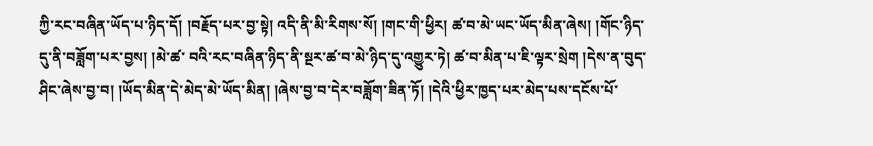ཀྱི་རང་བཞིན་ཡོད་པ་ཉིད་དོ། །བརྗོད་པར་བྱ་སྟེ། འདི་ནི་མི་རིགས་སོ། །གང་གི་ཕྱིར། ཚ་བ་མེ་ཡང་ཡོད་མིན་ཞེས། །གོང་ཉིད་དུ་ནི་བཟློག་པར་བྱས། །མེ་ཚ་ བའི་རང་བཞིན་ཉིད་ནི་སྔར་ཚ་བ་མེ་ཉིད་དུ་འགྱུར་ཏེ། ཚ་བ་མིན་པ་ཇི་ལྟར་སྲེག །དེས་ན་བུད་ཤིང་ཞེས་བྱ་བ། །ཡོད་མིན་དེ་མེད་མེ་ཡོད་མིན། །ཞེས་བྱ་བ་དེར་བཟློག་ཟིན་ཏོ། །དེའི་ཕྱིར་ཁྱད་པར་མེད་པས་དངོས་པོ་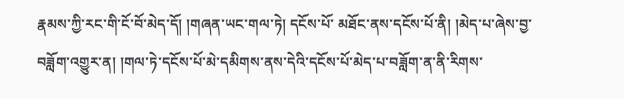རྣམས་ཀྱི་རང་གི་ངོ་བོ་མེད་དོ། །གཞན་ཡང་གལ་ཏེ། དངོས་པོ་ མཐོང་ནས་དངོས་པོ་ནི། །མེད་པ་ཞེས་བྱ་བཟློག་འགྱུར་ན། །གལ་ཏེ་དངོས་པོ་མེ་དམིགས་ནས་དེའི་དངོས་པོ་མེད་པ་བཟློག་ན་ནི་རིགས་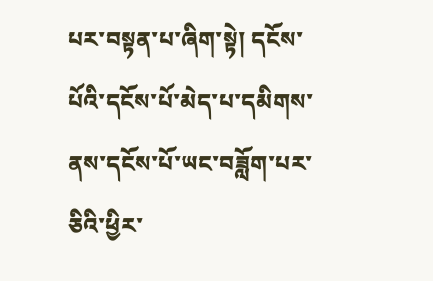པར་བསྟན་པ་ཞིག་སྟེ། དངོས་པོའི་དངོས་པོ་མེད་པ་དམིགས་ནས་དངོས་པོ་ཡང་བཟློག་པར་ཅིའི་ཕྱིར་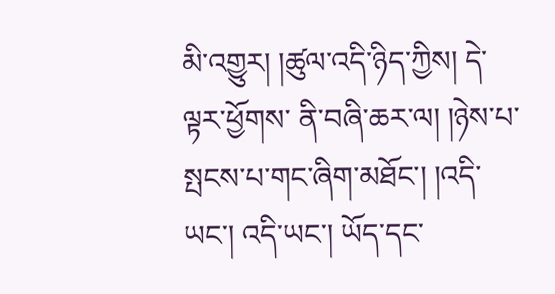མི་འགྱུར། །ཚུལ་འདི་ཉིད་ཀྱིས། དེ་ལྟར་ཕྱོགས་ ནི་བཞི་ཆར་ལ། །ཉེས་པ་སྤངས་པ་གང་ཞིག་མཐོང་། །འདི་ཡང་། འདི་ཡང་། ཡོད་དང་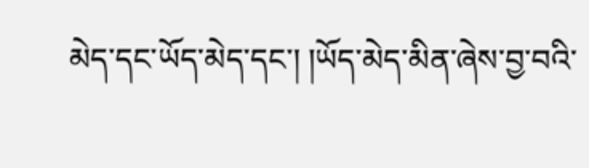མེད་དང་ཡོད་མེད་དང་། །ཡོད་མེད་མིན་ཞེས་བྱ་བའི་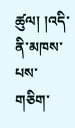ཚུལ། །འདི་ནི་མཁས་པས་གཅིག་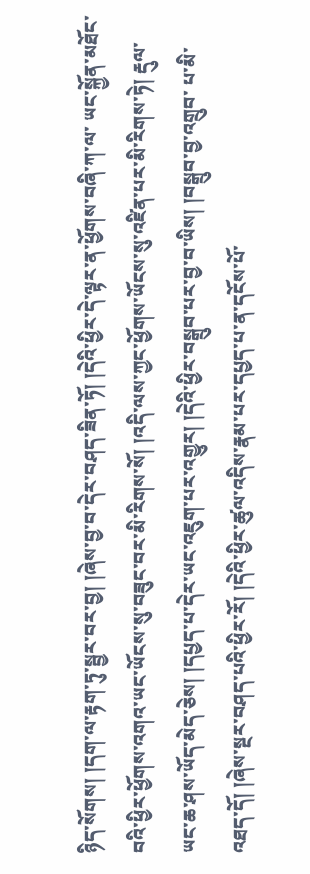ཉིད་སོགས། །དག་ལ་རྟག་ཏུ་སྦྱར་བར་བྱ། །ཞེས་བྱ་བ་དེར་བཤད་ཟིན་ཏོ། །དེའི་ཕྱིར་དེ་ལྟར་ན་ཕྱོགས་བཞི་ཀ་ལ་ ཡང་སྐྱོན་མཐོང་བའི་ཕྱིར་ཕྱོགས་འགའ་ཡང་ཡོངས་སུ་བཟུང་བར་མི་རིགས་སོ། །འདི་ལས་ཀྱང་ཕྱོགས་ཡོངས་སུ་འཛིན་པར་མི་རིགས་ཏེ། རྡུལ་ཡང་ཆ་ཤས་ཡོད་མེད་ཅེས། །དཔྱད་པ་དེར་ཡང་འཇུག་པར་འགྱུར། །དེའི་ཕྱིར་བསྒྲུབ་པར་བྱ་བ་ཡིས། །བསྒྲུབ་བྱ་འགྲུབ་ པ་མི་འཐད་དོ། །ཞེས་སྔར་བཤད་པའི་ཕྱིར་རོ། །དེའི་ཕྱིར་ཚུལ་འདིས་རྣམ་པར་དཔྱད་པ་ན་དངོས་པོ་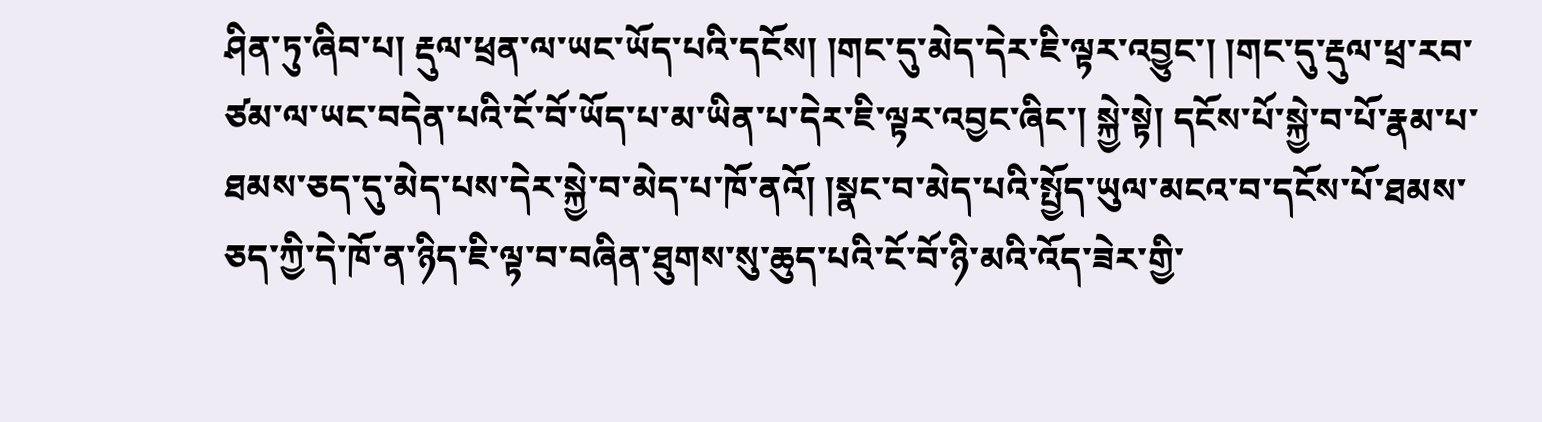ཤིན་ཏུ་ཞིབ་པ། རྡུལ་ཕྲན་ལ་ཡང་ཡོད་པའི་དངོས། །གང་དུ་མེད་དེར་ཇི་ལྟར་འབྱུང་། །གང་དུ་རྡུལ་ཕྲ་རབ་ཙམ་ལ་ཡང་བདེན་པའི་ངོ་བོ་ཡོད་པ་མ་ཡིན་པ་དེར་ཇི་ལྟར་འབྱང་ཞིང་། སྐྱེ་སྟེ། དངོས་པོ་སྐྱེ་བ་པོ་རྣམ་པ་ཐམས་ཅད་དུ་མེད་པས་དེར་སྐྱེ་བ་མེད་པ་ཁོ་ནའོ། །སྣང་བ་མེད་པའི་སྤྱོད་ཡུལ་མངའ་བ་དངོས་པོ་ཐམས་ཅད་ཀྱི་དེ་ཁོ་ན་ཉིད་ཇི་ལྟ་བ་བཞིན་ཐུགས་སུ་ཆུད་པའི་ངོ་བོ་ཉི་མའི་འོད་ཟེར་གྱི་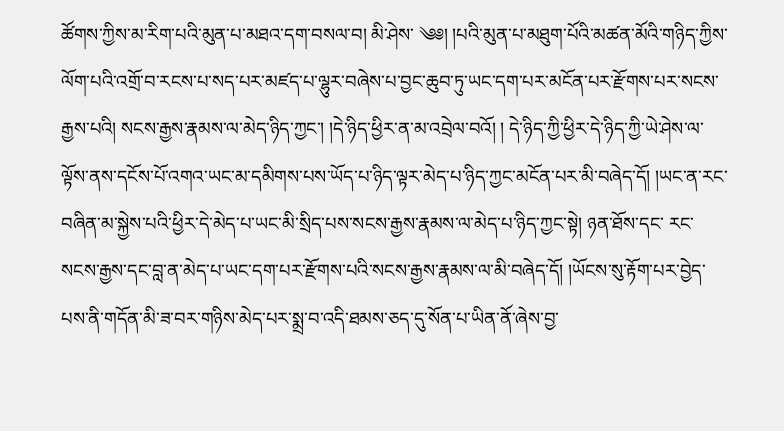ཚོགས་ཀྱིས་མ་རིག་པའི་མུན་པ་མཐའ་དག་བསལ་བ། མི་ཤེས་ ༄༅། །པའི་མུན་པ་མཐུག་པོའི་མཚན་མོའི་གཉིད་ཀྱིས་ལོག་པའི་འགྲོ་བ་རངས་པ་སད་པར་མཛད་པ་ལྷུར་བཞེས་པ་བྱང་ཆུབ་ཏུ་ཡང་དག་པར་མངོན་པར་རྫོགས་པར་སངས་རྒྱས་པའི། སངས་རྒྱས་རྣམས་ལ་མེད་ཉིད་ཀྱང་། །དེ་ཉིད་ཕྱིར་ན་མ་འབྲེལ་བའོ། ། དེ་ཉིད་ཀྱི་ཕྱིར་དེ་ཉིད་ཀྱི་ཡེ་ཤེས་ལ་ལྟོས་ནས་དངོས་པོ་འགའ་ཡང་མ་དམིགས་པས་ཡོད་པ་ཉིད་ལྟར་མེད་པ་ཉིད་ཀྱང་མངོན་པར་མི་བཞེད་དོ། །ཡང་ན་རང་བཞིན་མ་སྐྱེས་པའི་ཕྱིར་དེ་མེད་པ་ཡང་མི་སྲིད་པས་སངས་རྒྱས་རྣམས་ལ་མེད་པ་ཉིད་ཀྱང་སྟེ། ཉན་ཐོས་དང་ རང་སངས་རྒྱས་དང་བླ་ན་མེད་པ་ཡང་དག་པར་རྫོགས་པའི་སངས་རྒྱས་རྣམས་ལ་མི་བཞེད་དོ། །ཡོངས་སུ་རྟོག་པར་བྱེད་པས་ནི་གདོན་མི་ཟ་བར་གཉིས་མེད་པར་སྨྲ་བ་འདི་ཐམས་ཅད་དུ་སོན་པ་ཡིན་ནོ་ཞེས་བྱ་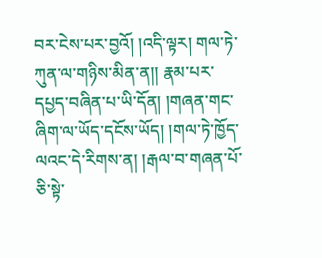བར་ངེས་པར་བྱའོ། །འདི་ལྟར། གལ་ཏེ་ཀུན་ལ་གཉིས་མིན་ན།། རྣམ་པར་དཔྱད་བཞིན་པ་ཡི་དོན། །གཞན་གང་ཞིག་ལ་ཡོད་དངོས་ཡོད། །གལ་ཏེ་ཁྱོད་ལའང་དེ་རིགས་ན། །རྒལ་བ་གཞན་པོ་ཅི་སྟེ་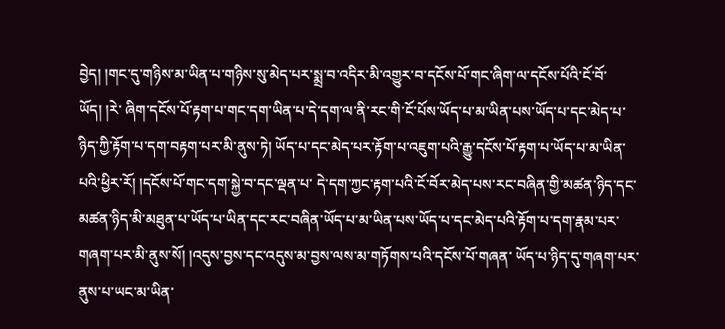བྱེད། །གང་དུ་གཉིས་མ་ཡིན་པ་གཉིས་སུ་མེད་པར་སྨྲ་བ་འདིར་མི་འགྱུར་བ་དངོས་པོ་གང་ཞིག་ལ་དངོས་པོའི་ངོ་བོ་ཡོད། །རེ་ ཞིག་དངོས་པོ་རྟག་པ་གང་དག་ཡིན་པ་དེ་དག་ལ་ནི་རང་གི་ངོ་པོས་ཡོད་པ་མ་ཡིན་པས་ཡོད་པ་དང་མེད་པ་ཉིད་ཀྱི་རྟོག་པ་དག་བརྟག་པར་མི་ནུས་ཏེ། ཡོད་པ་དང་མེད་པར་རྟོག་པ་འཇུག་པའི་རྒྱུ་དངོས་པོ་རྟག་པ་ཡོད་པ་མ་ཡིན་པའི་ཕྱིར་རོ། །དངོས་པོ་གང་དག་སྐྱེ་བ་དང་ལྡན་པ་ དེ་དག་ཀྱང་རྟག་པའི་ངོ་བོར་མེད་པས་རང་བཞིན་གྱི་མཚན་ཉིད་དང་མཚན་ཉིད་མི་མཐུན་པ་ཡོད་པ་ཡིན་དང་རང་བཞིན་ཡོད་པ་མ་ཡིན་པས་ཡོད་པ་དང་མེད་པའི་རྟོག་པ་དག་རྣམ་པར་གཞག་པར་མི་ནུས་སོ། །འདུས་བྱས་དང་འདུས་མ་བྱས་ལས་མ་གཏོགས་པའི་དངོས་པོ་གཞན་ ཡོད་པ་ཉིད་དུ་གཞག་པར་ནུས་པ་ཡང་མ་ཡིན་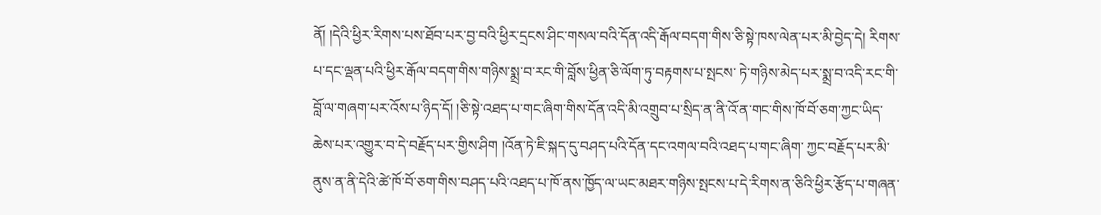ནོ། །དེའི་ཕྱིར་རིགས་པས་ཐོབ་པར་བྱ་བའི་ཕྱིར་དྲངས་ཤིང་གསལ་བའི་དོན་འདི་རྒོལ་བདག་གིས་ཅི་སྟེ་ཁས་ལེན་པར་མི་བྱེད་དེ། རིགས་པ་དང་ལྡན་པའི་ཕྱིར་རྒོལ་བདག་གིས་གཉིས་སྨྲ་བ་རང་གི་བློས་ཕྱིན་ཅི་ལོག་ཏུ་བརྟགས་པ་སྤངས་ ཏེ་གཉིས་མེད་པར་སྨྲ་བ་འདི་རང་གི་བློ་ལ་གཞག་པར་འོས་པ་ཉིད་དོ། །ཅི་སྟེ་འཐད་པ་གང་ཞིག་གིས་དོན་འདི་མི་འགྲུབ་པ་སྲིད་ན་ནི་འོ་ན་གང་གིས་ཁོ་བོ་ཅག་ཀྱང་ཡིད་ཆེས་པར་འགྱུར་བ་དེ་བརྗོད་པར་གྱིས་ཤིག །འོན་ཏེ་ཇི་སྐད་དུ་བཤད་པའི་དོན་དང་འགལ་བའི་འཐད་པ་གང་ཞིག་ ཀྱང་བརྗོད་པར་མི་ནུས་ན་ནི་དེའི་ཚེ་ཁོ་བོ་ཅག་གིས་བཤད་པའི་འཐད་པ་ཁོ་ནས་ཁྱོད་ལ་ཡང་མཐར་གཉིས་སྤངས་པ་དེ་རིགས་ན་ཅིའི་ཕྱིར་རྩོད་པ་གཞན་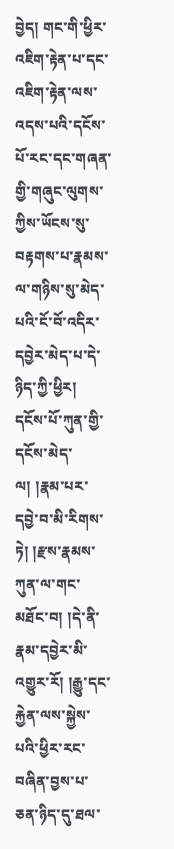བྱེད། གང་གི་ཕྱིར་འཇིག་རྟེན་པ་དང་འཇིག་རྟེན་ལས་འདས་པའི་དངོས་པོ་རང་དང་གཞན་གྱི་གཞུང་ལུགས་ཀྱིས་ཡོངས་སུ་ བརྟགས་པ་རྣམས་ལ་གཉིས་སུ་མེད་པའི་ངོ་བོ་འདིར་དབྱེར་མེད་པ་དེ་ཉིད་ཀྱི་ཕྱིར། དངོས་པོ་ཀུན་གྱི་དངོས་མེད་ལ། །རྣམ་པར་དབྱེ་བ་མི་རིགས་ཏེ། །རྫས་རྣམས་ཀུན་ལ་གང་མཐོང་བ། །དེ་ནི་རྣམ་དབྱེར་མི་འགྱུར་རོ། །རྒྱུ་དང་རྐྱེན་ལས་སྐྱེས་པའི་ཕྱིར་རང་བཞིན་བྱས་པ་ ཅན་ཉིད་དུ་ཐལ་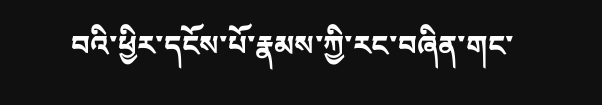བའི་ཕྱིར་དངོས་པོ་རྣམས་ཀྱི་རང་བཞིན་གང་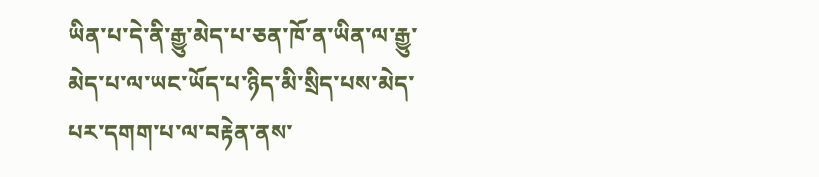ཡིན་པ་དེ་ནི་རྒྱུ་མེད་པ་ཅན་ཁོ་ན་ཡིན་ལ་རྒྱུ་མེད་པ་ལ་ཡང་ཡོད་པ་ཉིད་མི་སྲིད་པས་མེད་པར་དགག་པ་ལ་བརྟེན་ནས་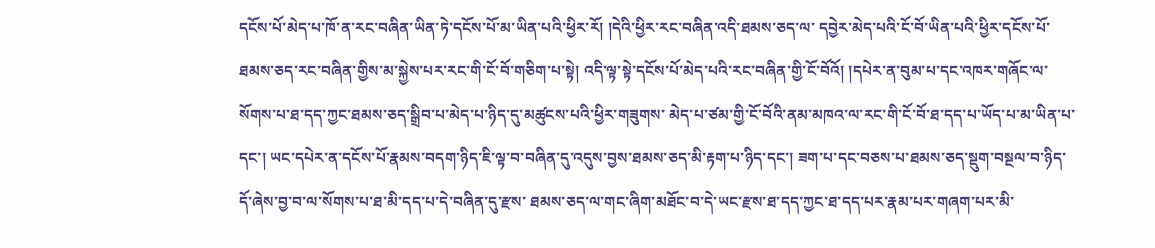དངོས་པོ་མེད་པ་ཁོ་ན་རང་བཞིན་ཡིན་ཏེ་དངོས་པོ་མ་ཡིན་པའི་ཕྱིར་རོ། །དེའི་ཕྱིར་རང་བཞིན་འདི་ཐམས་ཅད་ལ་ དབྱེར་མེད་པའི་ངོ་བོ་ཡིན་པའི་ཕྱིར་དངོས་པོ་ཐམས་ཅད་རང་བཞིན་གྱིས་མ་སྐྱེས་པར་རང་གི་ངོ་བོ་གཅིག་པ་སྟེ། འདི་ལྟ་སྟེ་དངོས་པོ་མེད་པའི་རང་བཞིན་གྱི་ངོ་བོའོ། །དཔེར་ན་བུམ་པ་དང་འཁར་གཞོང་ལ་སོགས་པ་ཐ་དད་ཀྱང་ཐམས་ཅད་སྒྲིབ་པ་མེད་པ་ཉིད་དུ་མཚུངས་པའི་ཕྱིར་གཟུགས་ མེད་པ་ཙམ་གྱི་ངོ་བོའི་ནམ་མཁའ་ལ་རང་གི་ངོ་བོ་ཐ་དད་པ་ཡོད་པ་མ་ཡིན་པ་དང་། ཡང་དཔེར་ན་དངོས་པོ་རྣམས་བདག་ཉིད་ཇི་ལྟ་བ་བཞིན་དུ་འདུས་བྱས་ཐམས་ཅད་མི་རྟག་པ་ཉིད་དང་། ཟག་པ་དང་བཅས་པ་ཐམས་ཅད་སྡུག་བསྔལ་བ་ཉིད་དོ་ཞེས་བྱ་བ་ལ་སོགས་པ་ཐ་མི་དད་པ་དེ་བཞིན་དུ་རྫས་ ཐམས་ཅད་ལ་གང་ཞིག་མཐོང་བ་དེ་ཡང་རྫས་ཐ་དད་ཀྱང་ཐ་དད་པར་རྣམ་པར་གཞག་པར་མི་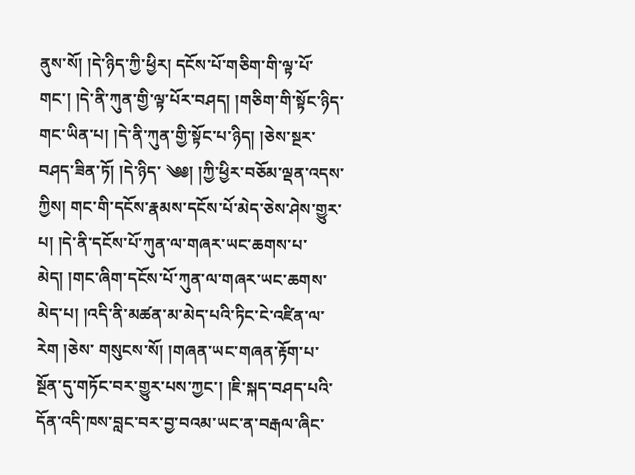ནུས་སོ། །དེ་ཉིད་ཀྱི་ཕྱིར། དངོས་པོ་གཅིག་གི་ལྟ་པོ་གང་། །དེ་ནི་ཀུན་གྱི་ལྟ་པོར་བཤད། །གཅིག་གི་སྟོང་ཉིད་གང་ཡིན་པ། །དེ་ནི་ཀུན་གྱི་སྟོང་པ་ཉིད། །ཅེས་སྔར་བཤད་ཟིན་ཏོ། །དེ་ཉིད་ ༄༅། །ཀྱི་ཕྱིར་བཅོམ་ལྡན་འདས་ཀྱིས། གང་གི་དངོས་རྣམས་དངོས་པོ་མེད་ཅེས་ཤེས་གྱུར་པ། །དེ་ནི་དངོས་པོ་ཀུན་ལ་གཞར་ཡང་ཆགས་པ་མེད། །གང་ཞིག་དངོས་པོ་ཀུན་ལ་གཞར་ཡང་ཆགས་མེད་པ། །འདི་ནི་མཚན་མ་མེད་པའི་ཏིང་ངེ་འཛིན་ལ་རེག །ཅེས་ གསུངས་སོ། །གཞན་ཡང་གཞན་རྟོག་པ་སྔོན་དུ་གཏོང་བར་གྱུར་པས་ཀྱང་། །ཇི་སྐད་བཤད་པའི་དོན་འདི་ཁས་བླང་བར་བྱ་བའམ་ཡང་ན་བརྒལ་ཞིང་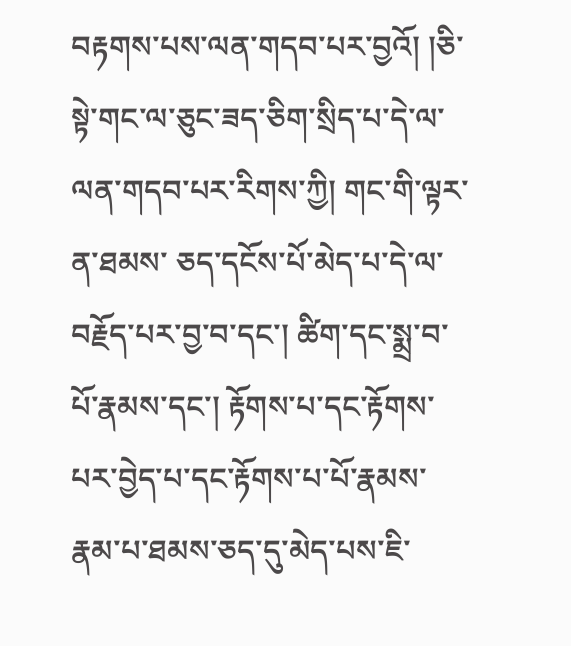བརྟགས་པས་ལན་གདབ་པར་བྱའོ། །ཅི་སྟེ་གང་ལ་ཅུང་ཟད་ཅིག་སྲིད་པ་དེ་ལ་ལན་གདབ་པར་རིགས་ཀྱི། གང་གི་ལྟར་ན་ཐམས་ ཅད་དངོས་པོ་མེད་པ་དེ་ལ་བརྗོད་པར་བྱ་བ་དང་། ཚིག་དང་སྨྲ་བ་པོ་རྣམས་དང་། རྟོགས་པ་དང་རྟོགས་པར་བྱེད་པ་དང་རྟོགས་པ་པོ་རྣམས་རྣམ་པ་ཐམས་ཅད་དུ་མེད་པས་ཇི་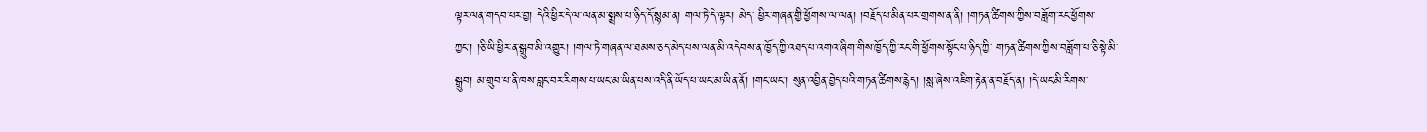ལྟར་ལན་གདབ་པར་བྱ། དེའི་ཕྱིར་དེ་ལ་ལན་མ་སྨྲས་པ་ཉིད་དོ་སྙམ་ན། གལ་ཏེ་དེ་ལྟར། མེད་ ཕྱིར་གཞན་གྱི་ཕྱོགས་ལ་ལན། །བརྗོད་པ་མིན་པར་གྲགས་ན་ནི། །གཏན་ཚིགས་ཀྱིས་བཟློག་རང་ཕྱོགས་ཀྱང་། །ཅི་ཡི་ཕྱིར་ན་སྒྲུབ་མི་འགྱུར། །གལ་ཏེ་གཞན་ལ་ཐམས་ཅད་མེད་པས་ལན་མི་འདེབས་ན་ཁྱོད་ཀྱི་འཐད་པ་འགའ་ཞིག་གིས་ཁྱོད་ཀྱི་རང་གི་ཕྱོགས་སྟོང་པ་ཉིད་ཀྱི་ གཏན་ཚིགས་ཀྱིས་བཟློག་པ་ཅི་སྟེ་མི་སྒྲུབ། མ་གྲུབ་པ་ནི་ཁས་བླང་བར་རིགས་པ་ཡང་མ་ཡིན་པས་འདི་ནི་ཡོད་པ་ཡང་མ་ཡིན་ནོ། །གང་ཡང་། སུན་འབྱིན་བྱེད་པའི་གཏན་ཚིགས་རྙེད། །སླ་ཞེས་འཇིག་རྟེན་ན་བརྗོད་ན། །དེ་ཡང་མི་རིགས་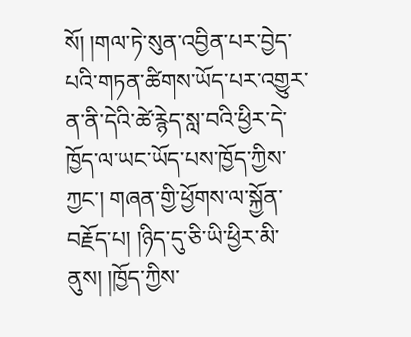སོ། །གལ་ཏེ་སུན་འབྱིན་པར་བྱེད་ པའི་གཏན་ཚིགས་ཡོད་པར་འགྱུར་ན་ནི་དེའི་ཚེ་རྙེད་སླ་བའི་ཕྱིར་དེ་ཁྱོད་ལ་ཡང་ཡོད་པས་ཁྱོད་ཀྱིས་ཀྱང་། གཞན་གྱི་ཕྱོགས་ལ་སྐྱོན་བརྗོད་པ། །ཉིད་དུ་ཅི་ཡི་ཕྱིར་མི་ནུས། །ཁྱོད་ཀྱིས་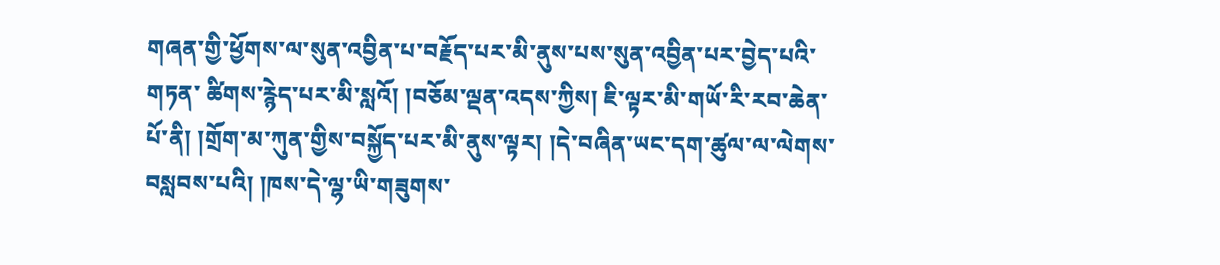གཞན་གྱི་ཕྱོགས་ལ་སུན་འབྱིན་པ་བརྗོད་པར་མི་ནུས་པས་སུན་འབྱིན་པར་བྱེད་པའི་གཏན་ ཚིགས་རྙེད་པར་མི་སླའོ། །བཅོམ་ལྡན་འདས་ཀྱིས། ཇི་ལྟར་མི་གཡོ་རི་རབ་ཆེན་པོ་ནི། །གྲོག་མ་ཀུན་གྱིས་བསྐྱོད་པར་མི་ནུས་ལྟར། །དེ་བཞིན་ཡང་དག་ཚུལ་ལ་ལེགས་བསླབས་པའི། །ཁས་དེ་ལྷ་ཡི་གཟུགས་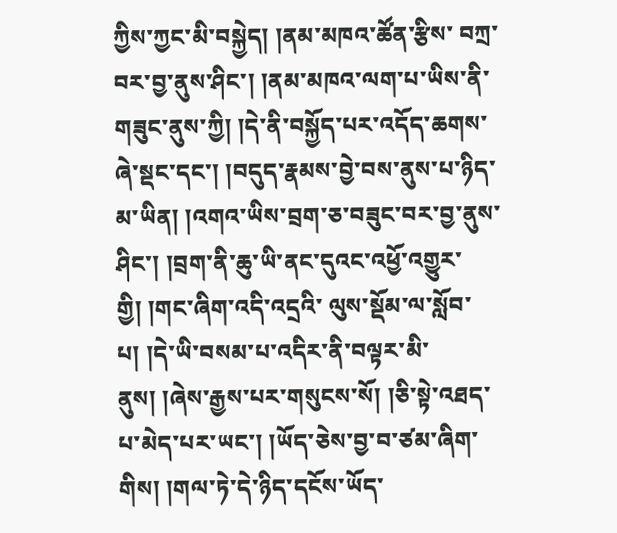ཀྱིས་ཀྱང་མི་བསྐྱེད། །ནམ་མཁའ་ཚོན་རྩིས་ བཀྲ་བར་བྱ་ནུས་ཤིང་། །ནམ་མཁའ་ལག་པ་ཡིས་ནི་གཟུང་ནུས་ཀྱི། །དེ་ནི་བསྐྱོད་པར་འདོད་ཆགས་ཞེ་སྡང་དང་། །བདུད་རྣམས་བྱེ་བས་ནུས་པ་ཉིད་མ་ཡིན། །འགའ་ཡིས་བྲག་ཅ་བཟུང་བར་བྱ་ནུས་ཤིང་། །བྲག་ནི་ཆུ་ཡི་ནང་དུའང་འཕྱོ་འགྱུར་གྱི། །གང་ཞིག་འདི་འདྲའི་ ལུས་སྡོམ་ལ་སློབ་པ། །དེ་ཡི་བསམ་པ་འདིར་ནི་བལྟར་མི་ནུས། །ཞེས་རྒྱས་པར་གསུངས་སོ། །ཅི་སྟེ་འཐད་པ་མེད་པར་ཡང་། །ཡོད་ཅེས་བྱ་བ་ཙམ་ཞིག་གིས། །གལ་ཏེ་དེ་ཉིད་དངོས་ཡོད་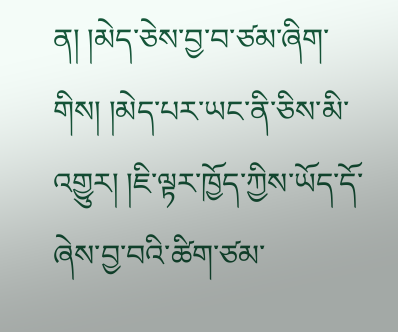ན། །མེད་ཅེས་བྱ་བ་ཙམ་ཞིག་གིས། །མེད་པར་ཡང་ནི་ཅིས་མི་ འགྱུར། །ཇི་ལྟར་ཁྱོད་ཀྱིས་ཡོད་དོ་ཞེས་བྱ་བའི་ཚིག་ཙམ་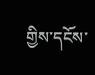གྱིས་དངོས་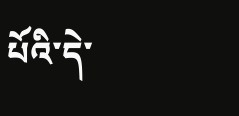པོའི་དེ་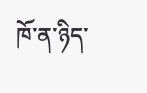ཁོ་ན་ཉིད་